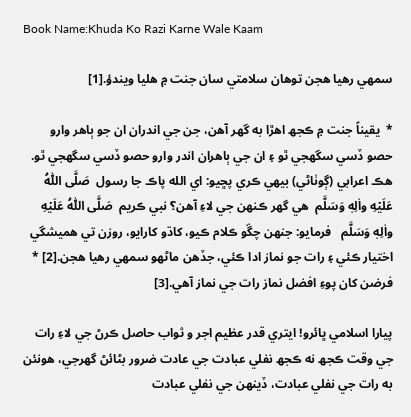Book Name:Khuda Ko Razi Karne Wale Kaam

سمهي رهيا هجن توهان سلامتي سان جنت ۾ هليا ويندؤ.[1]

*  يقيناً جنت ۾ ڪجھ اهڙا به گهر آهن، جن جي اندران ان جو ٻاهر وارو حصو ڏسي سگهجي ٿو ۽ ان جي ٻاهران اندر وارو حصو ڏسي سگهجي ٿو. هڪ اعرابي (ڳوٺاڻي) بيهي ڪري پڇيو: اي الله پاڪ جا رسول  صَلَّى اللّٰهُ عَلَيۡهِ واٰلِهٖ وَسَلَّم  هي گهر ڪنهن جي لاءِ آهن؟ نبي ڪريم  صَلَّى اللّٰهُ عَلَيۡهِ واٰلِهٖ وَسَلَّم   فرمايو: جنهن چڱو ڪلام ڪيو، کاڌو کارايو، روزن تي هميشگي اختيار ڪئي ۽ رات جو نماز ادا ڪئي، جڏهن ماڻهو سمهي رهيا هجن.[2] * فرضن کان پوءِ افضل نماز رات جي نماز آهي.[3]

پيارا اسلامي ڀائرو! ايتري قدر عظيم اجر و ثواب حاصل ڪرڻ جي لاءِ رات جي وقت ڪجھ نه ڪجھ نفلي عبادت جي عادت ضرور بڻائڻ گهرجي، هونئن به رات جي نفلي عبادت، ڏينهن جي نفلي عبادت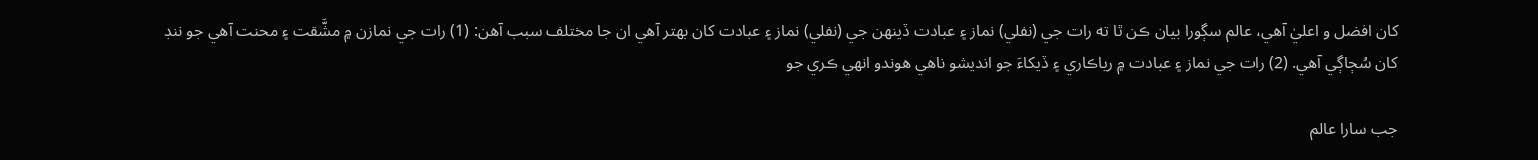کان افضل و اعليٰ آهي، عالم سڳورا بيان ڪن ٿا ته رات جي (نفلي) نماز ۽ عبادت ڏينهن جي (نفلي) نماز ۽ عبادت کان بهتر آهي ان جا مختلف سبب آهن: (1) رات جي نمازن ۾ مشَّقت ۽ محنت آهي جو ننڊ کان سُڄاڳي آهي. (2) رات جي نماز ۽ عبادت ۾ رياڪاري ۽ ڏيکاءَ جو انديشو ناهي هوندو انهي ڪري جو

جب سارا عالم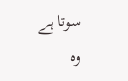سوتا ہے                           وہ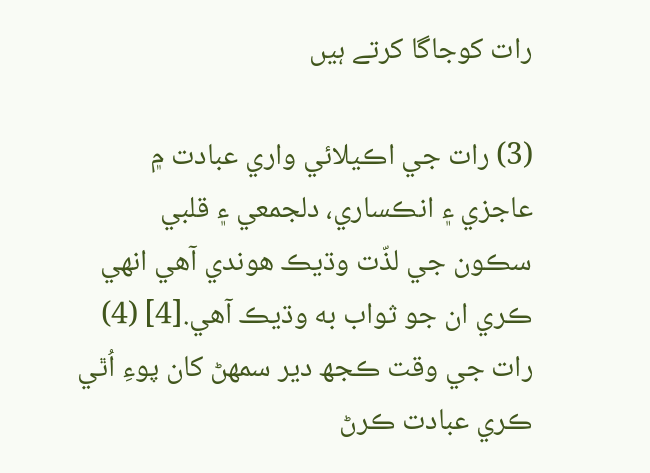رات کوجاگا کرتے ہیں

(3) رات جي اڪيلائي واري عبادت ۾ عاجزي ۽ انڪساري، دلجمعي ۽ قلبي سڪون جي لذّت وڌيڪ هوندي آهي انهي ڪري ان جو ثواب به وڌيڪ آهي.[4] (4) رات جي وقت ڪجھ دير سمهڻ کان پوءِ اُٿي ڪري عبادت ڪرڻ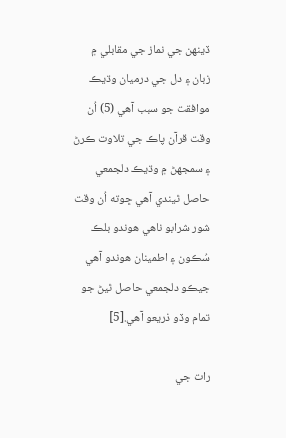ڏينهن جي نماز جي مقابلي ۾ زبان ۽ دل جي درميان وڌيڪ موافقت جو سبب آهي (5) اُن وقت قرآن پاڪ جي تلاوت ڪرڻ ۽ سمجهڻ ۾ وڌيڪ دلجمعي حاصل ٿيندي آهي ڇوته اُن وقت شور شرابو ناهي هوندو بلڪ سُڪون ۽ اطمينان هوندو آهي جيڪو دلجمعي حاصل ٿيڻ جو تمام وڏو ذريعو آهي.[5]

رات جي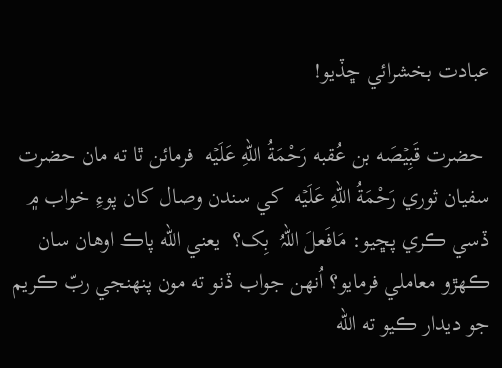عبادت بخشرائي ڇڏيو!

 حضرت قَبِيۡصَه بن عُقبه رَحْمَةُ اللهِ عَلَيۡه  فرمائن ٿا ته مان حضرت سفيان ثوري رَحْمَةُ اللهِ عَلَيۡه  کي سندن وصال کان پوءِ خواب ۾ ڏسي ڪري پڇيو: مَافَعلَ اللہُ  بِک؟  يعني الله پاڪ اوهان سان ڪهڙو معاملي فرمايو؟ اُنهن جواب ڏنو ته مون پنهنجي ربّ ڪريم جو ديدار ڪيو ته الله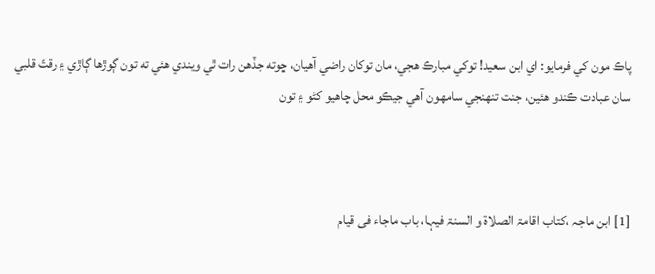پاڪ مون کي فرمايو: اي ابن سعيد! توکي مبارڪ هجي، مان توکان راضي آهيان، ڇوته جڏهن رات ٿي ويندي هئي ته تون ڳوڙها ڳاڙي ۽ رقتّ قلبي سان عبادت ڪندو هئين، جنت تنهنجي سامهون آهي جيڪو محل چاهيو کڻو ۽ تون



[1] ابن ماجہ ،کتاب اقامۃ الصلاۃ و السنۃ فیہا، باب ماجاء فی قیام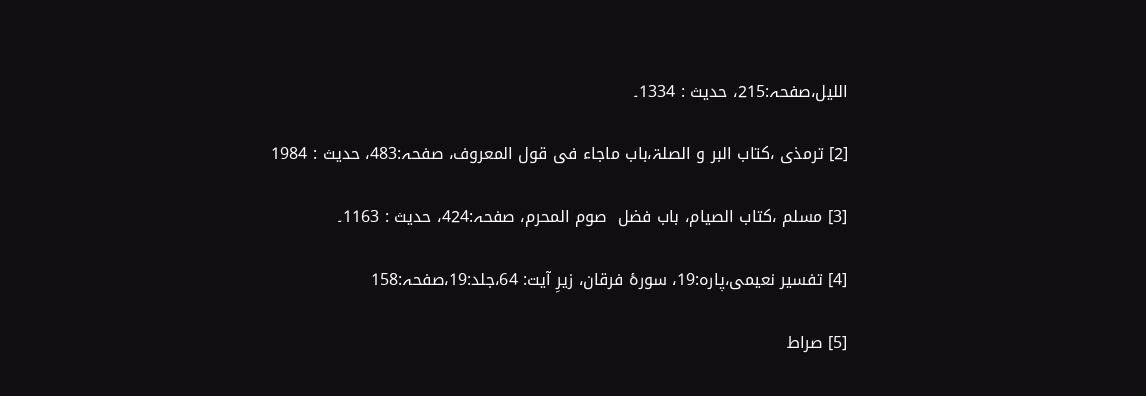اللیل،صفحہ:215، حدیث : 1334۔

[2] ترمذی ،کتاب البر و الصلۃ،باب ماجاء فی قول المعروف، صفحہ:483، حدیث : 1984

[3] مسلم ،کتاب الصیام، باب فضل  صوم المحرم، صفحہ:424، حدیث : 1163۔

[4] تفسیر نعیمی،پارہ:19، سورۂ فرقان، زیرِ آیت: 64،جلد:19،صفحہ:158

[5] صراط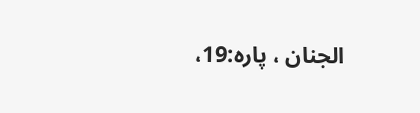الجنان ، پارہ:19،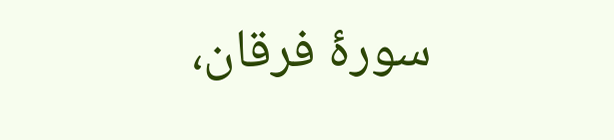سورۂ فرقان،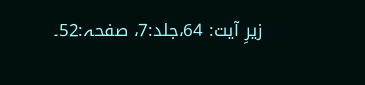زیرِ آیت: 64،جلد:7، صفحہ:52۔